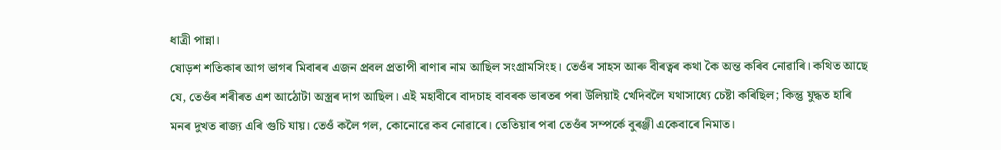ধাত্ৰী পান্না।
ষোড়শ শতিকাৰ আগ ভাগৰ মিবাৰৰ এজন প্ৰবল প্ৰতাপী ৰাণাৰ নাম আছিল সংগ্ৰামসিংহ। তেওঁৰ সাহস আৰু বীৰত্বৰ কথা কৈ অন্ত কৰিব নোৱাৰি। কথিত আছে যে, তেওঁৰ শৰীৰত এশ আঠোটা অস্ত্ৰৰ দাগ আছিল। এই মহাবীৰে বাদচাহ বাবৰক ভাৰতৰ পৰা উলিয়াই খেদিবলৈ যথাসাধ্যে চেষ্টা কৰিছিল; কিন্তু যুদ্ধত হাৰি মনৰ দুখত ৰাজ্য এৰি গুচি যায়। তেওঁ কলৈ গল, কোনোৱে কব নোৱাৰে। তেতিয়াৰ পৰা তেওঁৰ সম্পৰ্কে বুৰঞ্জী একেবাৰে নিমাত।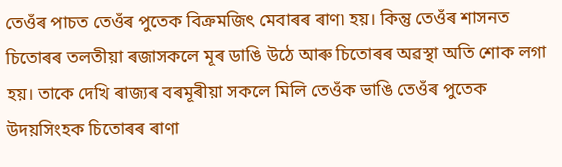তেওঁৰ পাচত তেওঁৰ পুতেক বিক্ৰমজিৎ মেবাৰৰ ৰাণ৷ হয়। কিন্তু তেওঁৰ শাসনত চিতোৰৰ তলতীয়া ৰজাসকলে মূৰ ডাঙি উঠে আৰু চিতোৰৰ অৱস্থা অতি শোক লগা হয়। তাকে দেখি ৰাজ্যৰ বৰমূৰীয়া সকলে মিলি তেওঁক ভাঙি তেওঁৰ পুতেক উদয়সিংহক চিতোৰৰ ৰাণা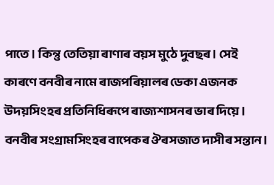পাতে। কিন্তু তেতিয়া ৰাণাৰ বয়স মুঠে দুবছৰ। সেই কাৰণে বনবীৰ নামে ৰাজপৰিয়ালৰ ডেকা এজনক উদয়সিংহৰ প্ৰতিনিধিৰূপে ৰাজ্যশাসনৰ ভাৰ দিয়ে। বনবীৰ সংগ্ৰামসিংহৰ বাপেকৰ ঔৰসজাত দাসীৰ সন্তান।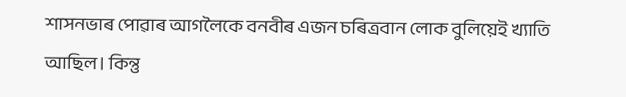শাসনভাৰ পোৱাৰ আগলৈকে বনবীৰ এজন চৰিত্ৰবান লোক বুলিয়েই খ্যাতি আছিল। কিন্তু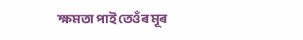ক্ষমতা পাই তেওঁৰ মূৰ